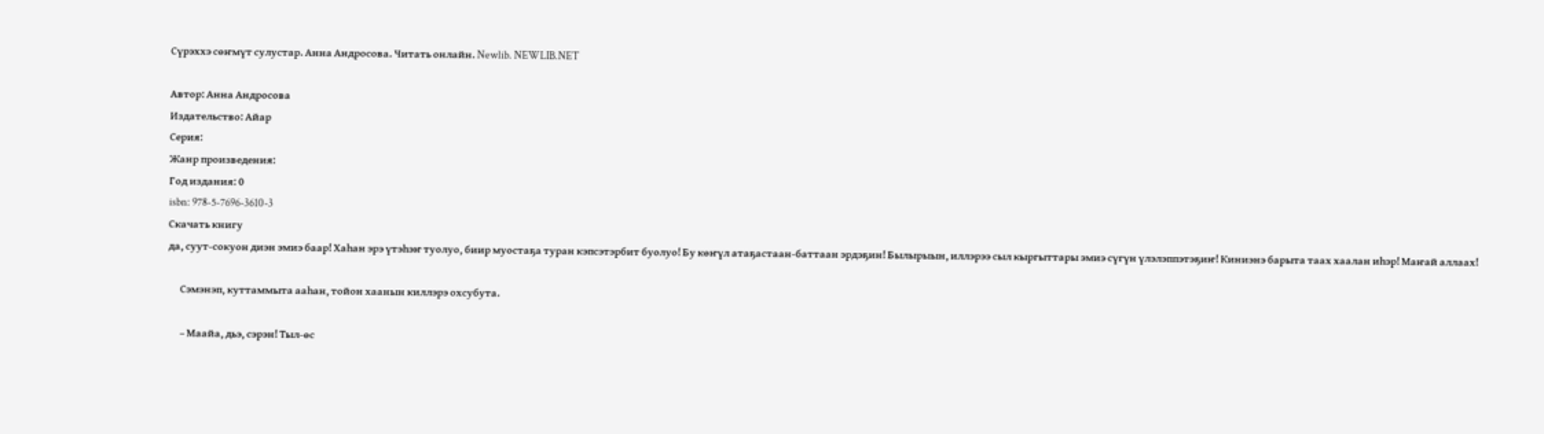Сүрэххэ сөҥмүт сулустар. Анна Андросова. Читать онлайн. Newlib. NEWLIB.NET

Автор: Анна Андросова
Издательство: Айар
Серия:
Жанр произведения:
Год издания: 0
isbn: 978-5-7696-3610-3
Скачать книгу
да, суут-сокуон диэн эмиэ баар! Хаһан эрэ үтэһэҥ туолуо, биир муостаҕа туран кэпсэтэрбит буолуо! Бу көҥүл атаҕастаан-баттаан эрдэҕин! Былырыын, иллэрээ сыл кыргыттары эмиэ сүгүн үлэлэппэтэҕиҥ! Киниэнэ барыта таах хаалан иһэр! Маҥай аллаах!

      Сэмэнэп, куттаммыта ааһан, тойон хаанын киллэрэ охсубута.

      – Маайа, дьэ, сэрэн! Тыл-өс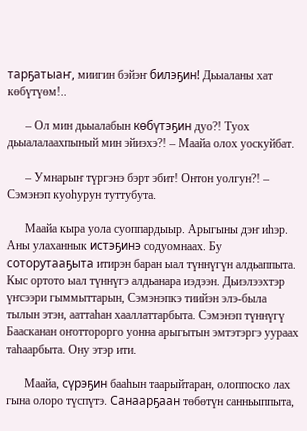тарҕатыаҥ, миигин бэйэҥ билэҕин! Дьыаланы хат көбүтүөм!..

      – Ол мин дьыалабын көбүтэҕин дуо?! Туох дьыалалаахпыный мин эйиэхэ?! – Маайа олох уоскуйбат.

      – Умнарыҥ түргэнэ бэрт эбит! Онтон уолгун?! – Сэмэнэп куоһурун туттубута.

      Маайа кыра уола суоппардыыр. Арыгыны дэҥ иһэр. Аны улаханнык истэҕинэ содуомнаах. Бу соторутааҕыта итирэн баран ыал түннүгүн алдьаппыта. Кыс ортото ыал түннүгэ алдьанара иэдээн. Дьиэлээхтэр үҥсээри гыммыттарын, Сэмэнэпкэ тиийэн элэ-была тылын этэн, ааттаһан хааллаттарбыта. Сэмэнэп түннүгү Баасканан оҥотторорго уонна арыгытын эмтэтэргэ уураах таһаарбыта. Ону этэр ити.

      Маайа, сүрэҕин бааһын таарыйтаран, олоппоско лах гына олоро түспүтэ. Санаарҕаан төбөтүн санньыппыта,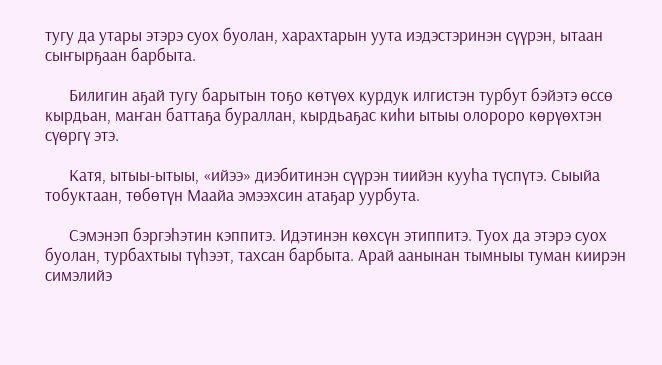тугу да утары этэрэ суох буолан, харахтарын уута иэдэстэринэн сүүрэн, ытаан сыҥырҕаан барбыта.

      Билигин аҕай тугу барытын тоҕо көтүөх курдук илгистэн турбут бэйэтэ өссө кырдьан, маҥан баттаҕа бураллан, кырдьаҕас киһи ытыы олороро көрүөхтэн сүөргү этэ.

      Катя, ытыы-ытыы, «ийээ» диэбитинэн сүүрэн тиийэн кууһа түспүтэ. Сыыйа тобуктаан, төбөтүн Маайа эмээхсин атаҕар уурбута.

      Сэмэнэп бэргэһэтин кэппитэ. Идэтинэн көхсүн этиппитэ. Туох да этэрэ суох буолан, турбахтыы түһээт, тахсан барбыта. Арай аанынан тымныы туман киирэн симэлийэ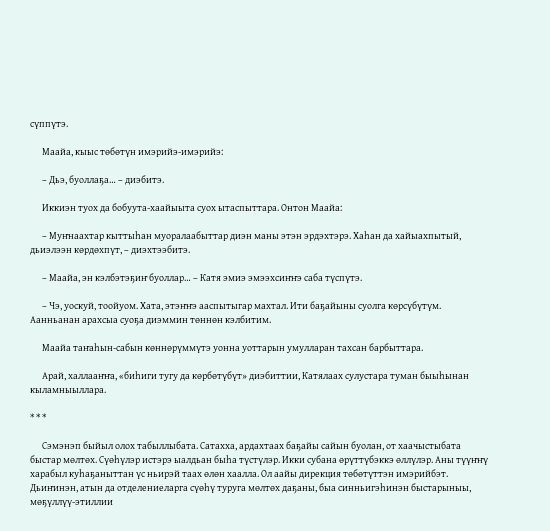сүппүтэ.

      Маайа, кыыс төбөтүн имэрийэ-имэрийэ:

      – Дьэ, буоллаҕа… – диэбитэ.

      Иккиэн туох да бобуута-хаайыыта суох ытаспыттара. Онтон Маайа:

      – Муҥнаахтар кыттыһан муоралаабыттар диэн маны этэн эрдэхтэрэ. Хаһан да хайыахпытый, дьиэлээн көрдөхпүт, – диэхтээбитэ.

      – Маайа, эн кэлбэтэҕиҥ буоллар… – Катя эмиэ эмээхсиҥҥэ саба түспүтэ.

      – Чэ, уоскуй, тоойуом. Хата, этэҥҥэ ааспытыгар махтал. Ити баҕайыны суолга көрсүбүтүм. Аанньанан арахсыа суоҕа диэммин төннөн кэлбитим.

      Маайа таҥаһын-сабын көннөрүммүтэ уонна уоттарын умулларан тахсан барбыттара.

      Арай, халлааҥҥа, «биһиги тугу да көрбөтүбүт» диэбиттии, Катялаах сулустара туман быыһынан кыламныыллара.

* * *

      Сэмэнэп быйыл олох табыллыбата. Сатахха, ардахтаах баҕайы сайын буолан, от хаачыстыбата быстар мөлтөх. Сүөһүлэр истэрэ ыалдьан быһа түстүлэр. Икки субана өрүттүбэккэ өллүлэр. Аны түүҥҥү харабыл куһаҕаныттан үс ньирэй таах өлөн хаалла. Ол аайы дирекция төбөтүттэн имэрийбэт. Дьиҥинэн, атын да отделениеларга сүөһү туруга мөлтөх даҕаны, быа синньигэһинэн быстарыныы, мөҕүллүү-этиллии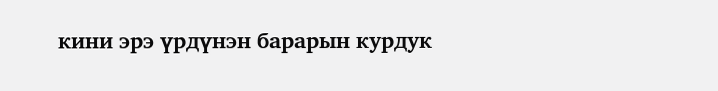кини эрэ үрдүнэн барарын курдук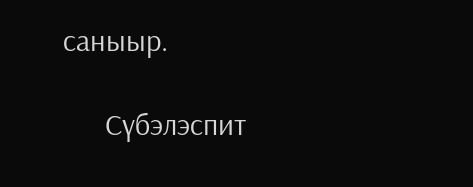саныыр.

      Сүбэлэспит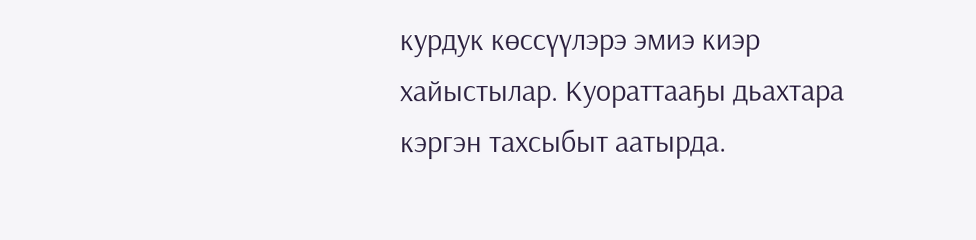курдук көссүүлэрэ эмиэ киэр хайыстылар. Куораттааҕы дьахтара кэргэн тахсыбыт аатырда.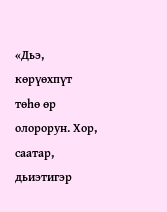«Дьэ, көрүөхпүт төһө өр олорорун. Хор, саатар, дьиэтигэр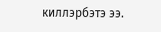киллэрбэтэ ээ.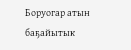Боруогар атын баҕайытык